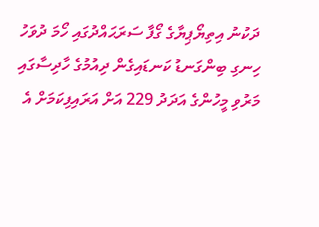ދަކުނު އިތިޔޯޕިޔާގެ ގޯފާ ސަރަޙައްދުގައި ހޯމަ ދުވަހު ހިނގި ބިންގަނޑު ކަނޑައިގެން ދިއުމުގެ ހާދިސާގައި މަރުވި މީހުންގެ އަދަދު 229 އަށް އަރައިފިކަމަށް އެ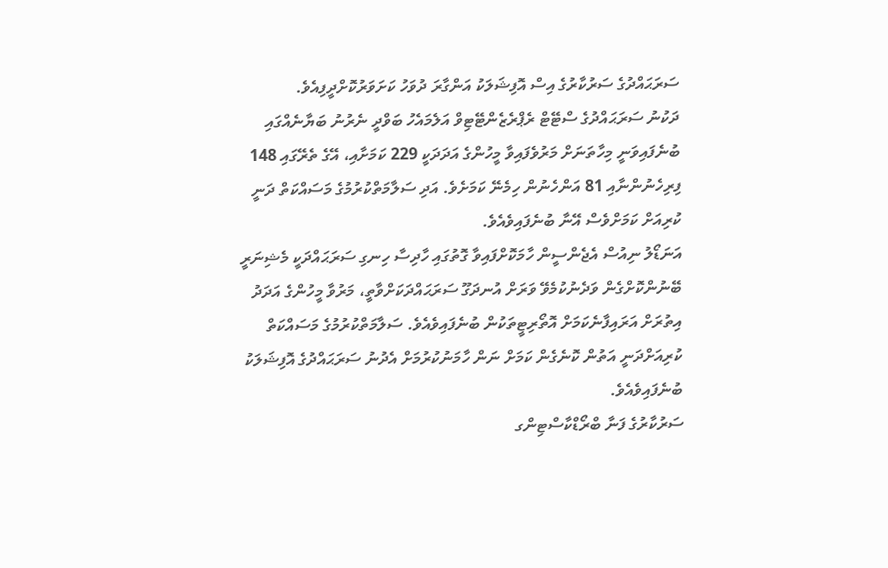ސަރަޙައްދުގެ ސަރުކާރުގެ އިސް އޮފިޝަލަކު އަންގާރަ ދުވަހު ކަށަވަރުކޮށްދީފިއެވެ.
ދަކުނު ސަރަޙައްދުގެ ސްޓޭޓް ރެޕްރެޒެންޓޭޓިވް އަލެމައެހު ބަވްދީ ނެރުނު ބަޔާނެއްގައި ބުނެފައިވަނީ މިހާތަނަށް މަރުވެފައިވާ މީހުންގެ އަދަދަކީ 229 ކަމަށާއި، އޭގެ ތެރޭގައި 148 ފިރިހެނުންނާއި 81 އަންހެނުން ހިމެނޭ ކަމަށެވެ. އަދި ސަލާމަތްކުރުމުގެ މަސައްކަތް ދަނީ ކުރިއަށް ކަމަށްވެސް އޭނާ ބުނެފައިވެއެވެ.
އަނަޑޯލު ނިއުސް އެޖެންސީން ހާމަކޮށްފައިވާ ގޮތުގައި ހާދިސާ ހިނގި ސަރަޙައްދަކީ މެޝިނަރީ ބޭނުންކޮށްގެން ވަދެނުކުމެވޭ ވަރަށް އުނދަގޫ ސަރަޙައްދަކަށްވާތީ، މަރުވާ މީހުންގެ އަދަދު އިތުރަށް އަރައިފާނެކަމަށް އޮތޯރިޓީތަކުން ބުނެފައިވެއެވެ. ސަލާމަތްކުރުމުގެ މަސައްކަތް ކުރިއަށްދަނީ އަތުން ކޮނެގެން ކަމަށް ނަން ހާމަނުކުރުމަށް އެދުނު ސަރަޙައްދުގެ އޮފިޝަލަކު ބުނެފައިވެއެވެ.
ސަރުކާރުގެ ފަނާ ބްރޯޑްކާސްޓިންގ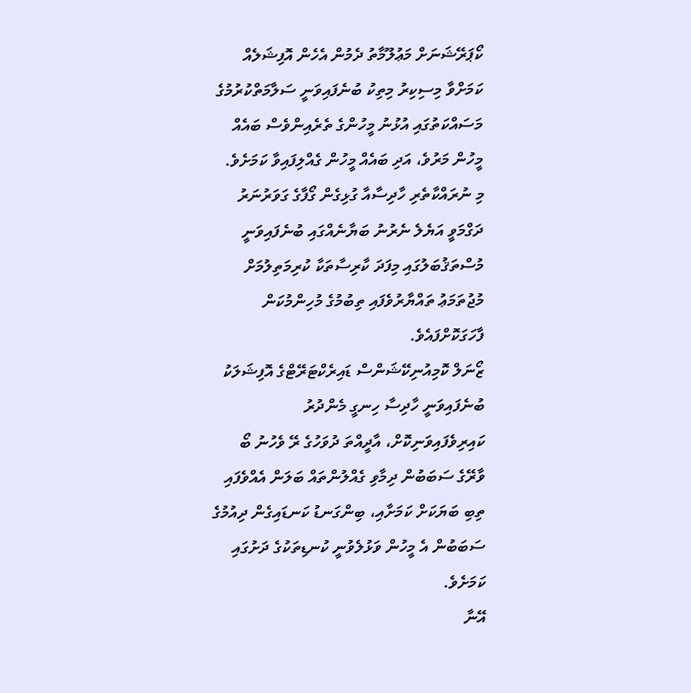ކޯޕަރޭޝަނަށް މަޢުލޫމާތު ދެމުން އެހެން އޮފިޝަލެއް ކަމަށްވާ މިސިކިރު މިތިކު ބުނެފައިވަނީ ސަލާމަތްކުރުމުގެ މަސައްކަތުގައި އުޅުނު މީހުންގެ ތެރެއިންވެސް ބައެއް މީހުން މަރުވެ، އަދި ބައެއް މީހުން ގެއްލިފައިވާ ކަމަށެވެ.
މި ނުރައްކާތެރި ހާދިސާއާ ގުޅިގެން ގޯފާގެ ގަވަރުނަރު ދަގްމަވީ އަޔެލެ ނެރުނު ބަޔާނެއްގައި ބުނެފައިވަނީ މުސްތަޤުބަލުގައި މިފަދަ ކާރިސާތަކާ ކުރިމަތިލުމަށް މުޖުތަމަޢު ތައްޔާރުވެފައި ތިބުމުގެ މުހިންމުކަން ފާހަގަކޮށްފައެވެ.
ޒޯނަލް ކޮމިއުނިކޭޝަންސް ޑައިރެކްޓަރޭޓްގެ އޮފިޝަލަކު ބުނެފައިވަނީ ހާދިސާ ހިނގީ މެންދުރު ކައިރިވެފައިވަނިކޮށް، އާދީއްތަ ދުވަހުގެ ރޭ ވެހުނު ބޯ ވާރޭގެ ސަބަބުން ދިމާވި ގެއްލުންތައް ބަލަން އެއްވެފައި ތިބި ބަޔަކަށް ކަމަށާއި، ބިންގަނޑު ކަނޑައިގެން ދިއުމުގެ ސަބަބުން އެ މީހުން ވަޅުލެވުނީ ކުނޑިތަކުގެ ދަށުގައި ކަމަށެވެ.
އޭނާ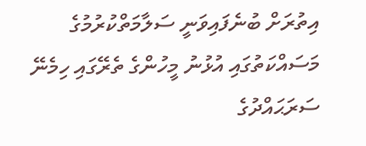އިތުރަށް ބުނެފައިވަނީ ސަލާމަތްކުރުމުގެ މަސައްކަތުގައި އުޅުނު މީހުންގެ ތެރޭގައި ހިމެނޭ ސަރަޙައްދުގެ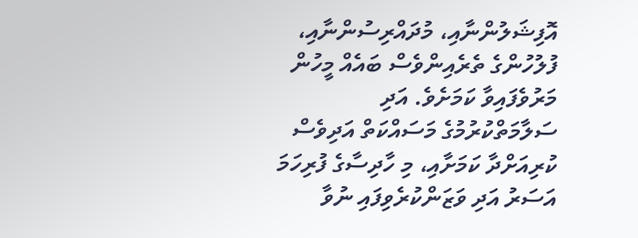އޮފިޝަލުންނާއި، މުދައްރިސުންނާއި، ފުލުހުންގެ ތެރެއިންވެސް ބައެއް މީހުން މަރުވެފައިވާ ކަމަށެވެ. އަދި ސަލާމަތްކުރުމުގެ މަސައްކަތް އަދިވެސް ކުރިއަށްދާ ކަމަށާއި، މި ހާދިސާގެ ފުރިހަމަ އަސަރު އަދި ވަޒަންކުރެވިފައި ނުވާ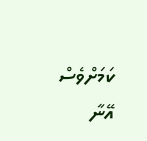ކަމަށްވެސް އޭނާ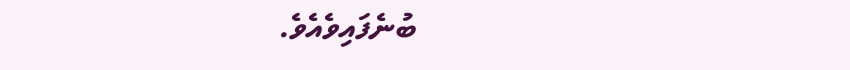ބުނެފައިވެއެވެ.